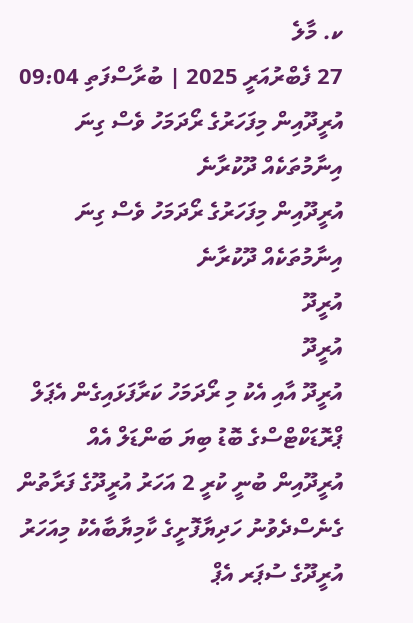ކ. މާލެ
27 ފެބްރުއަރީ 2025 | ބުރާސްފަތި 09:04
އުރީދޫއިން މިފަހަރުގެ ރޯދަމަހު ވެސް ގިނަ އިނާމުތަކެއް ދޫކުރާނެ
އުރީދޫއިން މިފަހަރުގެ ރޯދަމަހު ވެސް ގިނަ އިނާމުތަކެއް ދޫކުރާނެ
އުރީދޫ
އުރީދޫ
އުރީދޫ އާއި އެކު މި ރޯދަމަހު ކަރާފަޅައިގެން އެޕަލް ޕްރޮޑަކްޓްސްގެ ބޮޑު ބިޔަ ބަންޑަލް އެއް
އުރީދޫއިން ބުނީ ކުރީ 2 އަހަރު އުރީދޫގެ ފަރާތުން ގެނެސްދެވުނު ހަދިޔާފޮށީގެ ކާމިޔާބާއެކު މިއަހަރު އުރީދޫގެ ސުޕަރ އެޕް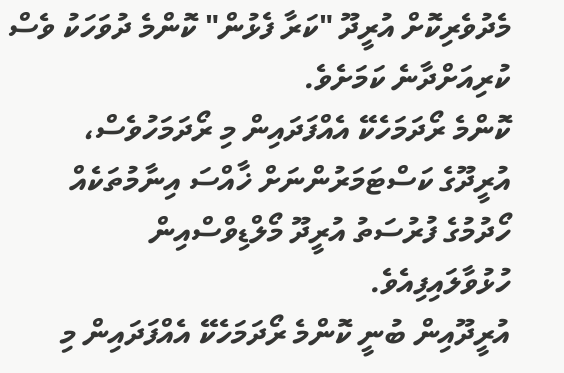މެދުވެރިކޮށް އުރީދޫ "ކަރާ ފެޅުން" ކޮންމެ ދުވަހަކު ވެސް ކުރިއަށްދާނެ ކަމަށެވެ.
ކޮންމެ ރޯދަމަހެކޭ އެއްފަދައިން މި ރޯދަމަހުވެސް، އުރީދޫގެ ކަސްޓަމަރުންނަށް ޚާއްސަ އިނާމުތަކެއް ހޯދުމުގެ ފުރުސަތު އުރީދޫ މޯލްޑިވްސްއިން ހުޅުވާލައިފިއެވެ.
އުރީދޫއިން ބުނީ ކޮންމެ ރޯދަމަހެކޭ އެއްފަދައިން މި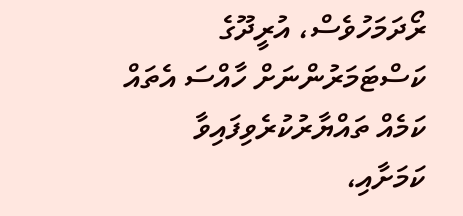ރޯދަމަހުވެސް، އުރީދޫގެ ކަސްޓަމަރުންނަށް ހާއްސަ އެތައް ކަމެއް ތައްޔާރުކުރެވިފައިވާ ކަމަށާއި،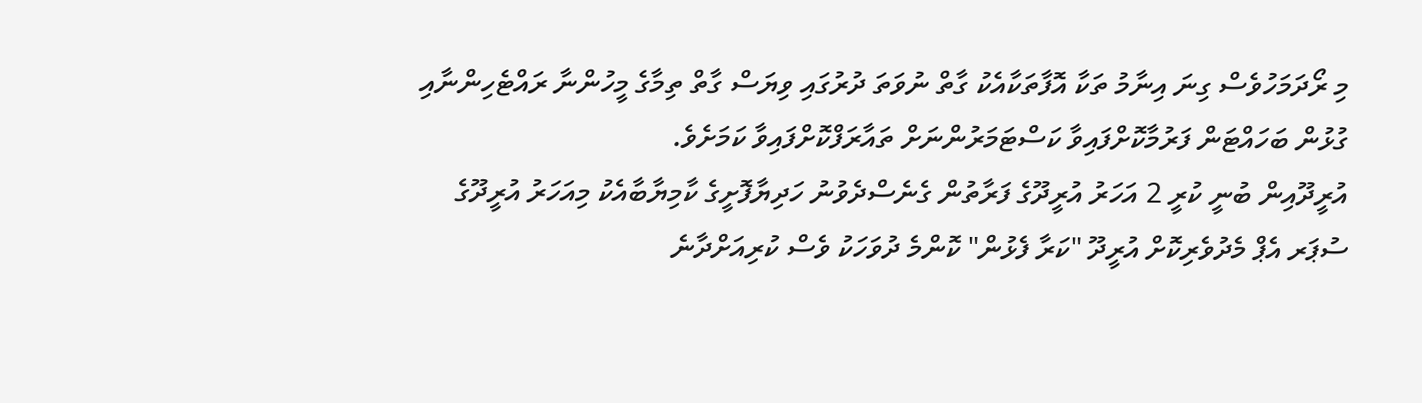މި ރޯދަމަހުވެސް ގިނަ އިނާމު ތަކާ އޮފާތަކާއެކު ގާތް ނުވަތަ ދުރުގައި ވިޔަސް ގާތް ތިމާގެ މީހުންނާ ރައްޓެހިންނާއި ގުޅުން ބަހައްޓަން ފަރުމާކޮށްފައިވާ ކަސްޓަމަރުންނަށް ތައާރަފްކޮށްފައިވާ ކަމަށެވެ.
އުރީދޫއިން ބުނީ ކުރީ 2 އަހަރު އުރީދޫގެ ފަރާތުން ގެނެސްދެވުނު ހަދިޔާފޮށީގެ ކާމިޔާބާއެކު މިއަހަރު އުރީދޫގެ ސުޕަރ އެޕް މެދުވެރިކޮށް އުރީދޫ "ކަރާ ފެޅުން" ކޮންމެ ދުވަހަކު ވެސް ކުރިއަށްދާނެ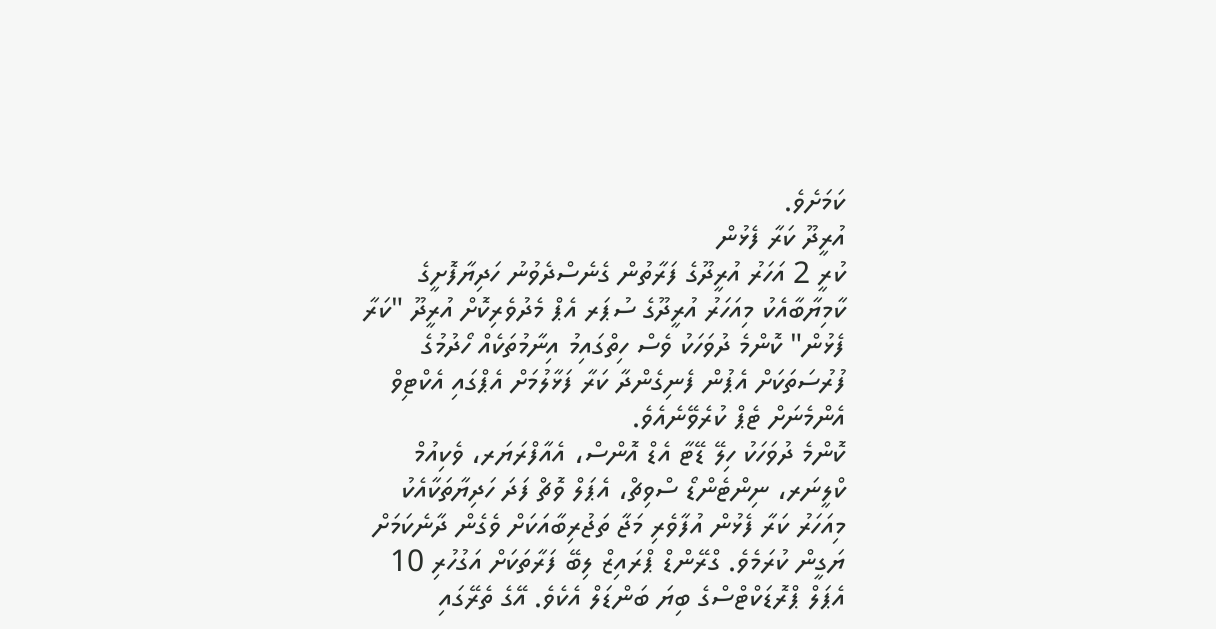ކަމަށެވެ.
އުރީދޫ ކަރާ ފެޅުން
ކުރީ 2 އަހަރު އުރީދޫގެ ފަރާތުން ގެނެސްދެވުނު ހަދިޔާފޮށީގެ ކާމިޔާބާއެކު މިއަހަރު އުރީދޫގެ ސުޕަރ އެޕް މެދުވެރިކޮށް އުރީދޫ "ކަރާ ފެޅުން" ކޮންމެ ދުވަހަކު ވެސް ހިތްގައިމު އިނާމުތަކެއް ހޯދުމުގެ ފުރުސަތަކަށް އެޕުން ފެނިގެންދާ ކަރާ ފަޅާލުމަށް އެޕްގައި އެކްޓިވް އެންމެނަށް ޓެޕް ކުރެވޭނެއެވެ.
ކޮންމެ ދުވަހަކު ހިލޭ ޑޭޓާ އެޑް އޮންސް، އެއާފްރަޔަރ، ވެކިއުމް ކްލީނަރ، ނިންޓެންޑޯ ސްވިޗް، އެޕަލް ވޮޗް ފަދަ ހަދިޔާތަކާއެކު މިއަހަރު ކަރާ ފެޅުން އުފާވެރި މަޖާ ތަޖުރިބާއަކަށް ވެގެން ދާނެކަމަށް ޔަގީން ކުރަމެވެ. ގްރޭންޑް ޕްރައިޒް ލިބޭ ފަރާތަކަށް އަގުހުރި 10 އެޕަލް ޕްރޮޑަކްޓްސްގެ ބިޔަ ބަންޑަލް އެކެވެ. އޭގެ ތެރޭގައި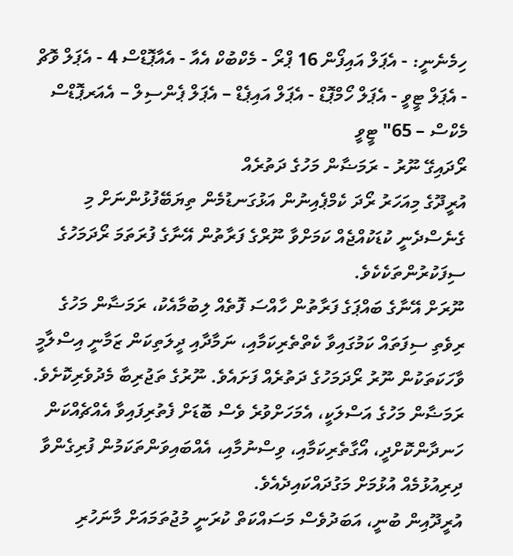ހިމެނެނީ: - އެޕަލް އައިފޯން 16 ޕްރޯ - މެކްބުކް އެއާ - އެއާޕޮޑްސް 4 - އެޕަލް ވޮޗް - އެޕަލް ޓީވީ - އެޕަލް ހޯމްޕޮޑް - އެޕަލް އައިޕެޑް – އެޕަލް ޕެންސިލް – އެއަރޕޮޑްސް މެކްސް – 65" ޓީވީ
ރޯދައިގޭ ނޫރު - ރަމަޟާން މަހުގެ ދަތުރެއް
އުރީދޫގެ މިއަހަރު ރޯދަ ކެމްޕެއިނުން އަޅުގަނޑުމެން ތިޔަބޭފުޅުންނަށް މި ގެނެސްދެނީ ކުޑަކުއްޖެއް ކަމަށްވާ ނޫރްގެ ފަރާތުން އޭނާގެ ފުރަތަމަ ރޯދަމަހުގެ ސިފަކުރުންތަކެކެވެ.
ނޫރަށް އޭނާގެ ބައްޕަގެ ފަރާތުން ހާއްސަ ފޮތެއް ލިބުމާއެކު، ރަމަޟާން މަހުގެ ރިވެތި ސިފަތައް ކަމުގައިވާ ކެތްތެރިކަމާއި، ނަމާދާއި ދީލަތިކަން ޒަމާނީ އިސްލާމީ ވާހަކަތަކުން ނޫރު ރޯދަމަހުގެ ދަތުރެއް ފަށައެވެ. ނޫރުގެ ތަޖުރިބާ މެދުވެރިކޮށެވެ.
ރަމަޟާން މަހުގެ އަސްލަކީ، އެމަހަށްވުރެ ވެސް ބޮޑަށް ފެތުރިފައިވާ އެއްޗެއްކަން ހަނދާންކޮށްދީ، އޯގާތެރިކަމާއި، ވިސްނުމާއި، އެއްބައިވަންތަކަމުން ފުރިގެންވާ ދިރިއުޅުމެއް އުޅުމަށް މަގުދައްކައިދެއެވެ.
އުރީދޫއިން ބުނީ، އަބަދުވެސް މަސައްކަތް ކުރަނީ މުޖުތަމައަށް މާނަހުރި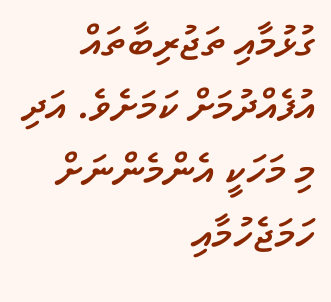ގުޅުމާއި ތަޖުރިބާތައް އުފެއްދުމަށް ކަމަށެވެ. އަދި މި މަހަކީ އެންމެންނަށް ހަމަޖެހުމާއި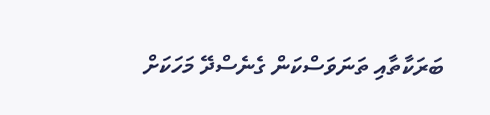ބަރަކާތާއި ތަނަވަސްކަން ގެނެސްދޭ މަހަކަށް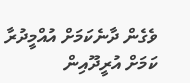ވެގެން ދާނެކަމަށް އުއްމީދުރާ ކަމަށް އުރީދޫއިން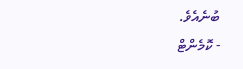ބުނެއެވެ.
- ކޮމެންޓް